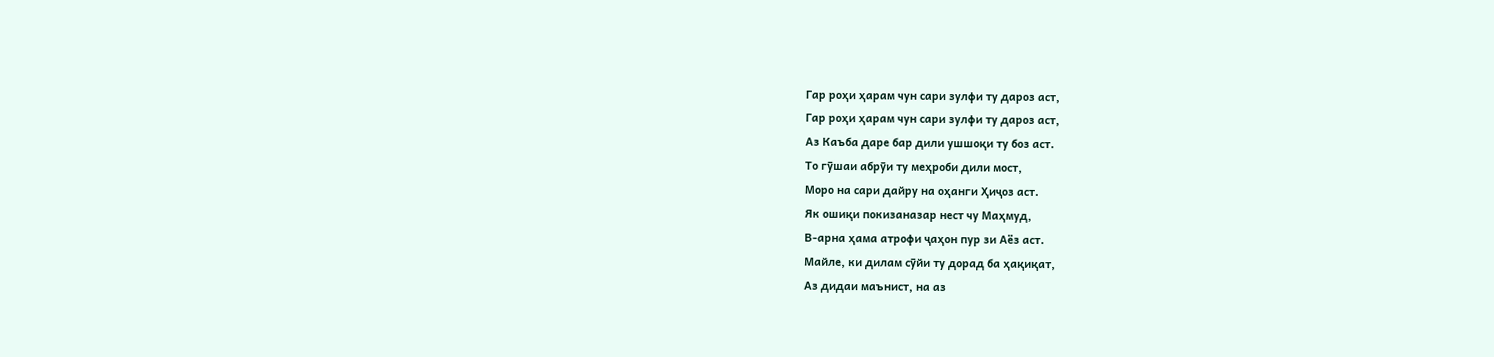Гар роҳи ҳарам чун сари зулфи ту дароз аст,
Гар роҳи ҳарам чун сари зулфи ту дароз аст,
Аз Каъба даре бар дили ушшоқи ту боз аст.
То гӯшаи абрӯи ту меҳроби дили мост,
Моро на сари дайру на оҳанги Ҳиҷоз аст.
Як ошиқи покизаназар нест чу Маҳмуд,
В-арна ҳама атрофи ҷаҳон пур зи Аёз аст.
Майле, ки дилам сӯйи ту дорад ба ҳақиқат,
Аз дидаи маънист, на аз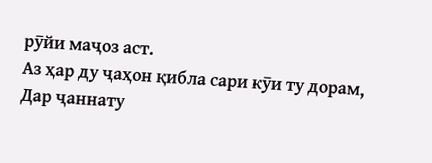рӯйи маҷоз аст.
Аз ҳар ду ҷаҳон қибла сари кӯи ту дорам,
Дар ҷаннату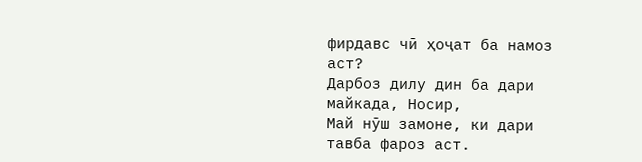фирдавс чӣ ҳоҷат ба намоз аст?
Дарбоз дилу дин ба дари майкада, Носир,
Май нӯш замоне, ки дари тавба фароз аст.